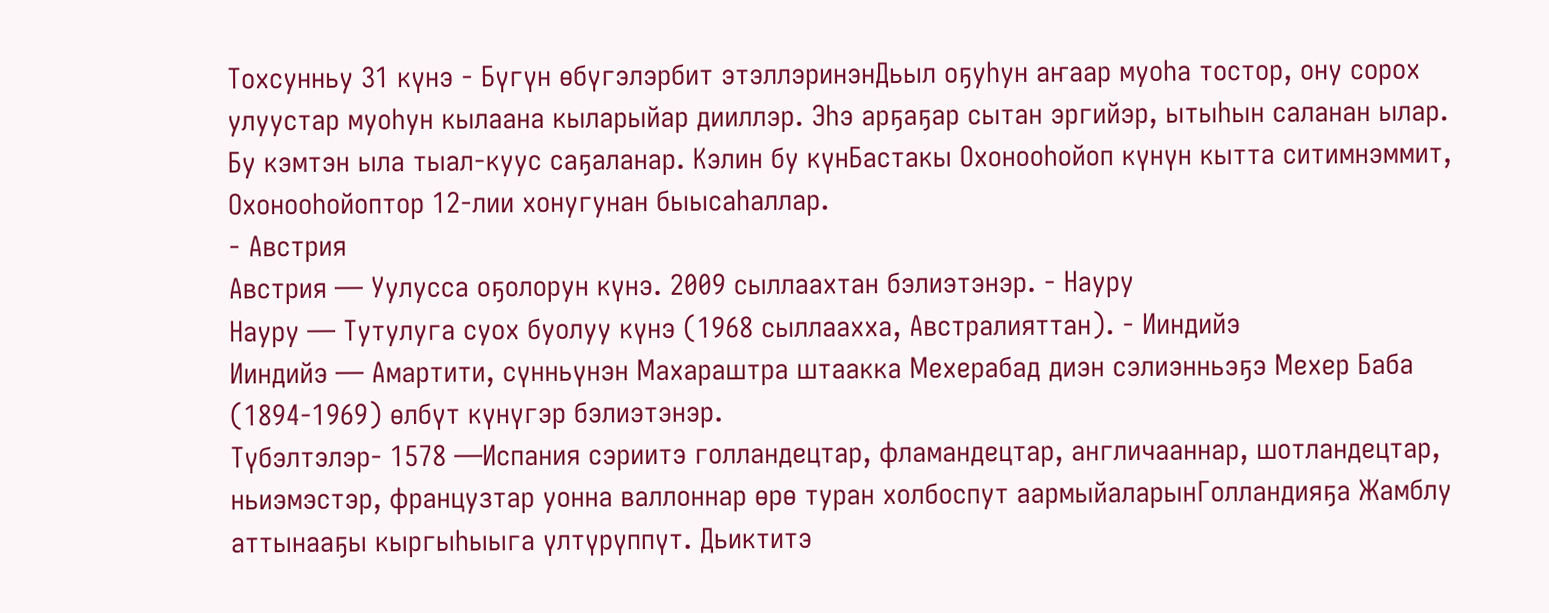Тохсунньу 31 күнэ - Бүгүн өбүгэлэрбит этэллэринэнДьыл оҕуһун аҥаар муоһа тостор, ону сорох улуустар муоһун кылаана кыларыйар дииллэр. Эһэ арҕаҕар сытан эргийэр, ытыһын саланан ылар. Бу кэмтэн ыла тыал-куус саҕаланар. Кэлин бу күнБастакы Охонооһойоп күнүн кытта ситимнэммит, Охонооһойоптор 12-лии хонугунан быысаһаллар.
- Австрия
Австрия — Уулусса оҕолорун күнэ. 2009 сыллаахтан бэлиэтэнэр. - Науру
Науру — Тутулуга суох буолуу күнэ (1968 сыллаахха, Австралияттан). - Ииндийэ
Ииндийэ — Амартити, сүнньүнэн Махараштра штаакка Мехерабад диэн сэлиэнньэҕэ Мехер Баба (1894-1969) өлбүт күнүгэр бэлиэтэнэр.
Түбэлтэлэр- 1578 —Испания сэриитэ голландецтар, фламандецтар, англичааннар, шотландецтар, ньиэмэстэр, французтар уонна валлоннар өрө туран холбоспут аармыйаларынГолландияҕа Жамблу аттынааҕы кыргыһыыга үлтүрүппүт. Дьиктитэ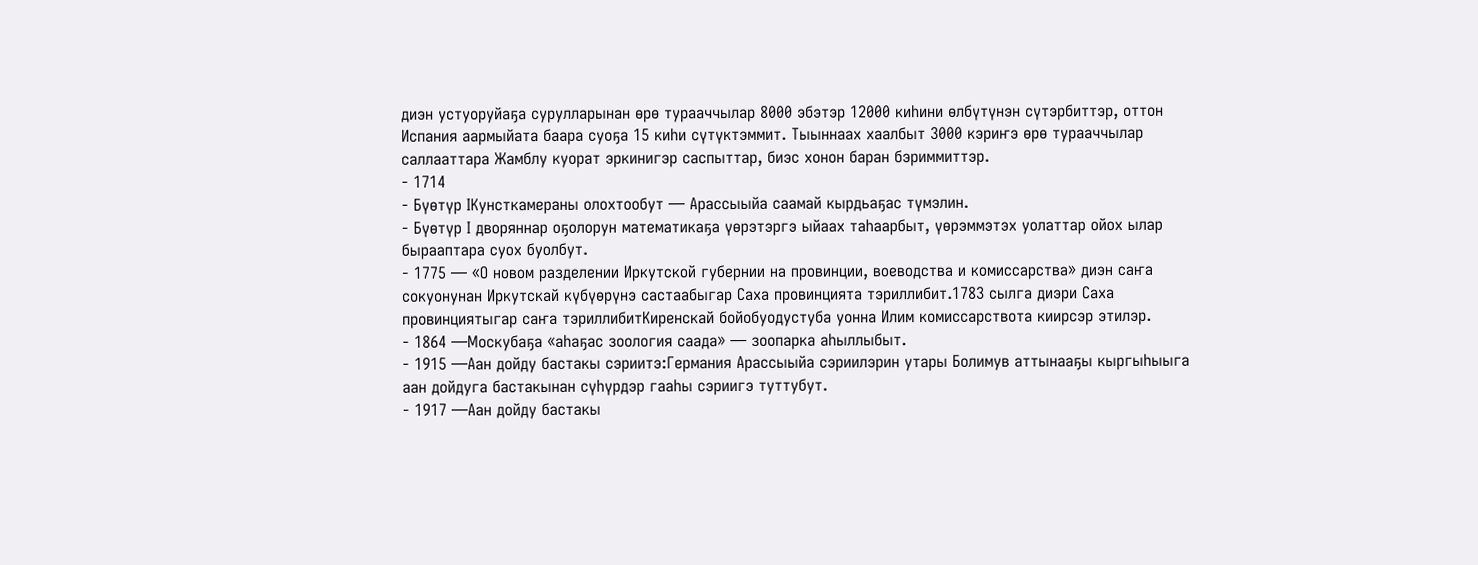диэн устуоруйаҕа сурулларынан өрө турааччылар 8000 эбэтэр 12000 киһини өлбүтүнэн сүтэрбиттэр, оттон Испания аармыйата баара суоҕа 15 киһи сүтүктэммит. Тыыннаах хаалбыт 3000 кэриҥэ өрө турааччылар саллааттара Жамблу куорат эркинигэр саспыттар, биэс хонон баран бэриммиттэр.
- 1714
- Бүөтүр IКунсткамераны олохтообут — Арассыыйа саамай кырдьаҕас түмэлин.
- Бүөтүр I дворяннар оҕолорун математикаҕа үөрэтэргэ ыйаах таһаарбыт, үөрэммэтэх уолаттар ойох ылар бырааптара суох буолбут.
- 1775 — «О новом разделении Иркутской губернии на провинции, воеводства и комиссарства» диэн саҥа сокуонунан Иркутскай күбүөрүнэ састаабыгар Саха провинцията тэриллибит.1783 сылга диэри Саха провинциятыгар саҥа тэриллибитКиренскай бойобуодустуба уонна Илим комиссарствота киирсэр этилэр.
- 1864 —Москубаҕа «аһаҕас зоология саада» — зоопарка аһыллыбыт.
- 1915 —Аан дойду бастакы сэриитэ:Германия Арассыыйа сэриилэрин утары Болимув аттынааҕы кыргыһыыга аан дойдуга бастакынан сүһүрдэр гааһы сэриигэ туттубут.
- 1917 —Аан дойду бастакы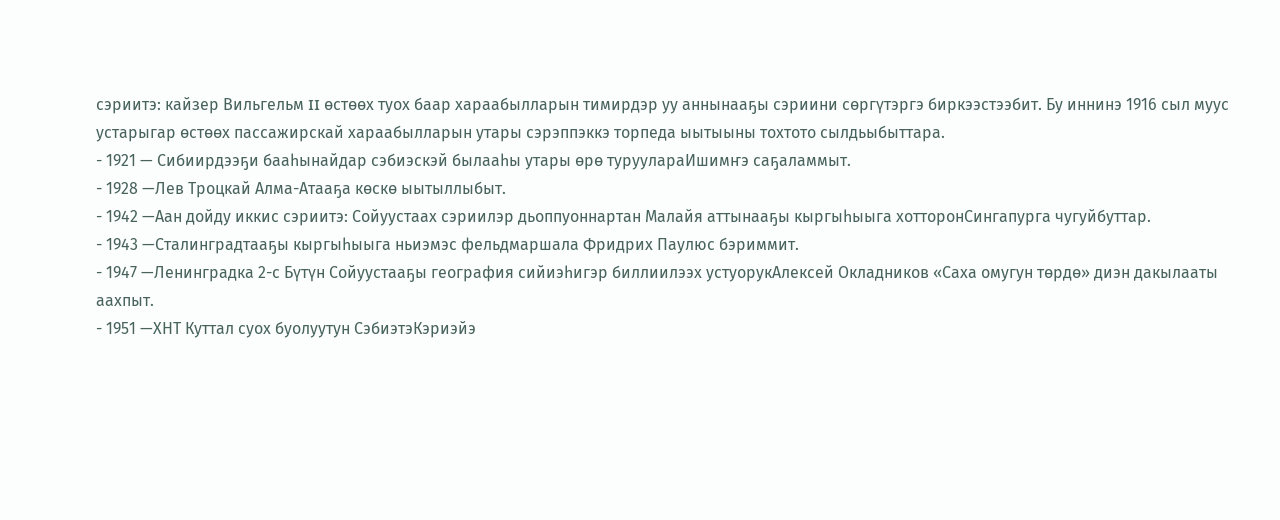сэриитэ: кайзер Вильгельм II өстөөх туох баар хараабылларын тимирдэр уу аннынааҕы сэриини сөргүтэргэ биркээстээбит. Бу иннинэ 1916 сыл муус устарыгар өстөөх пассажирскай хараабылларын утары сэрэппэккэ торпеда ыытыыны тохтото сылдьыбыттара.
- 1921 — Сибиирдээҕи бааһынайдар сэбиэскэй былааһы утары өрө туруулараИшимҥэ саҕаламмыт.
- 1928 —Лев Троцкай Алма-Атааҕа көскө ыытыллыбыт.
- 1942 —Аан дойду иккис сэриитэ: Сойуустаах сэриилэр дьоппуоннартан Малайя аттынааҕы кыргыһыыга хотторонСингапурга чугуйбуттар.
- 1943 —Сталинградтааҕы кыргыһыыга ньиэмэс фельдмаршала Фридрих Паулюс бэриммит.
- 1947 —Ленинградка 2-с Бүтүн Сойуустааҕы география сийиэһигэр биллиилээх устуорукАлексей Окладников «Саха омугун төрдө» диэн дакылааты аахпыт.
- 1951 —ХНТ Куттал суох буолуутун СэбиэтэКэриэйэ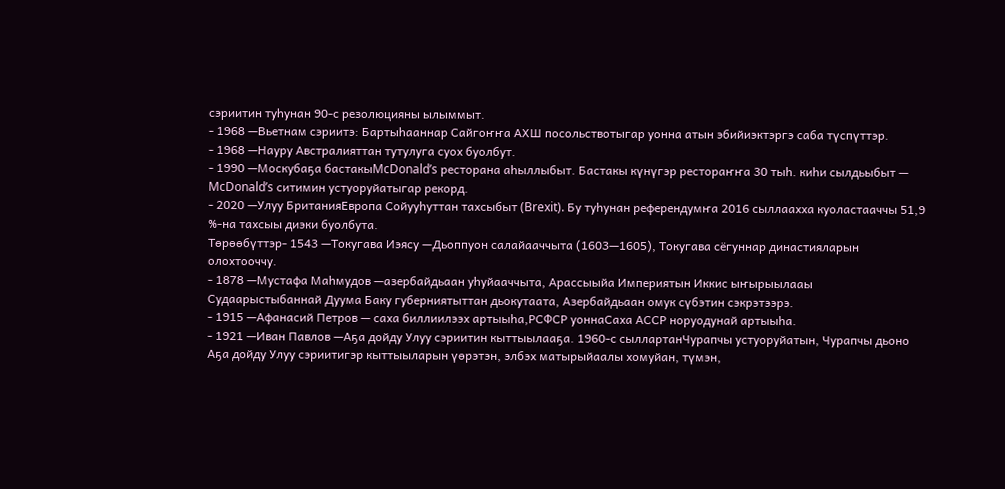сэриитин туһунан 90-с резолюцияны ылыммыт.
- 1968 —Вьетнам сэриитэ: Бартыһааннар Сайгоҥҥа АХШ посольствотыгар уонна атын эбийиэктэргэ саба түспүттэр.
- 1968 —Науру Австралияттан тутулуга суох буолбут.
- 1990 —Москубаҕа бастакыMcDonald’s ресторана аһыллыбыт. Бастакы күнүгэр рестораҥҥа 30 тыһ. киһи сылдьыбыт — McDonald’s ситимин устуоруйатыгар рекорд.
- 2020 —Улуу БританияЕвропа Сойууһуттан тахсыбыт (Brexit). Бу туһунан референдумҥа 2016 сыллаахха куоластааччы 51,9 %-на тахсыы диэки буолбута.
Төрөөбүттэр- 1543 —Токугава Иэясу —Дьоппуон салайааччыта (1603—1605), Токугава сёгуннар династияларын олохтооччу.
- 1878 —Мустафа Маһмудов —азербайдьаан уһуйааччыта, Арассыыйа Империятын Иккис ыҥырыылааы Судаарыстыбаннай Дуума Баку губерниятыттан дьокутаата, Азербайдьаан омук сүбэтин сэкрэтээрэ.
- 1915 —Афанасий Петров — саха биллиилээх артыыһа,РСФСР уоннаСаха АССР норуодунай артыыһа.
- 1921 —Иван Павлов —Аҕа дойду Улуу сэриитин кыттыылааҕа. 1960-с сыллартанЧурапчы устуоруйатын, Чурапчы дьоно Аҕа дойду Улуу сэриитигэр кыттыыларын үөрэтэн, элбэх матырыйаалы хомуйан, түмэн,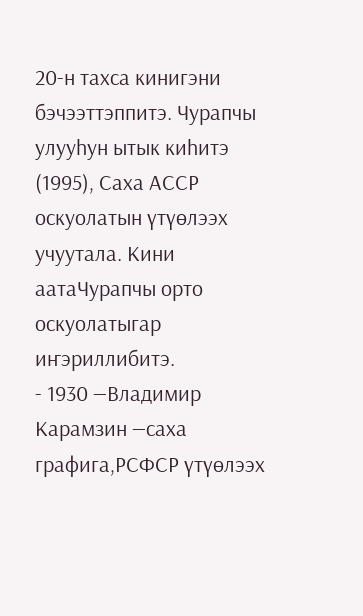20-н тахса кинигэни бэчээттэппитэ. Чурапчы улууһун ытык киһитэ (1995), Саха АССР оскуолатын үтүөлээх учуутала. Кини аатаЧурапчы орто оскуолатыгар иҥэриллибитэ.
- 1930 —Владимир Карамзин —саха графига,РСФСР үтүөлээх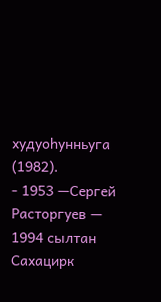худуоһунньуга (1982).
- 1953 —Сергей Расторгуев — 1994 сылтан Сахацирк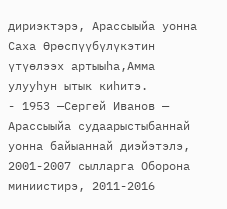дириэктэрэ, Арассыыйа уонна Саха Өрөспүүбүлүкэтин үтүөлээх артыыһа,Амма улууһун ытык киһитэ.
- 1953 —Сергей Иванов — Арассыыйа судаарыстыбаннай уонна байыаннай диэйэтэлэ, 2001-2007 сылларга Оборона миниистирэ, 2011-2016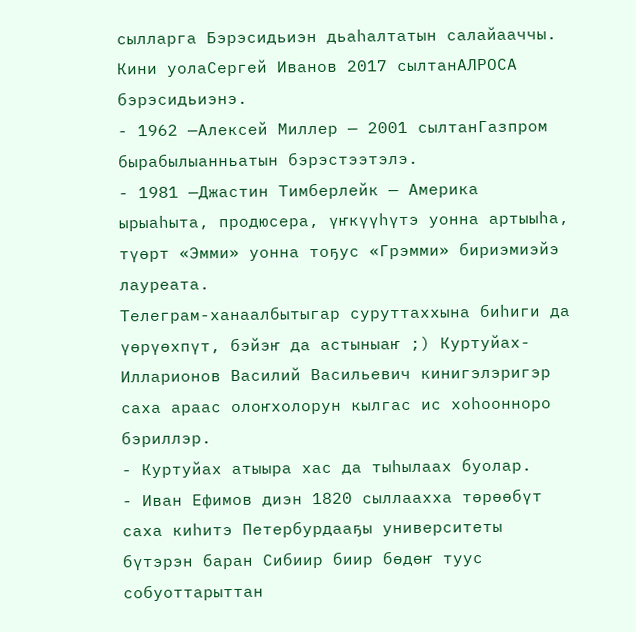сылларга Бэрэсидьиэн дьаһалтатын салайааччы. Кини уолаСергей Иванов 2017 сылтанАЛРОСА бэрэсидьиэнэ.
- 1962 —Алексей Миллер — 2001 сылтанГазпром бырабылыанньатын бэрэстээтэлэ.
- 1981 —Джастин Тимберлейк — Америка ырыаһыта, продюсера, үҥкүүһүтэ уонна артыыһа, түөрт «Эмми» уонна тоҕус «Грэмми» бириэмиэйэ лауреата.
Телеграм-ханаалбытыгар суруттаххына биһиги да үөрүөхпүт, бэйэҥ да астыныаҥ ;) Куртуйах- Илларионов Василий Васильевич кинигэлэригэр саха араас олоҥхолорун кылгас ис хоһоонноро бэриллэр.
- Куртуйах атыыра хас да тыһылаах буолар.
- Иван Ефимов диэн 1820 сыллаахха төрөөбүт саха киһитэ Петербурдааҕы университеты бүтэрэн баран Сибиир биир бөдөҥ туус собуоттарыттан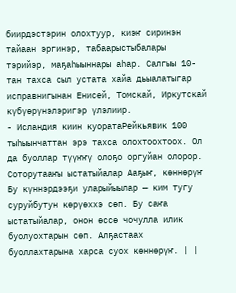биирдэстэрин олохтуур, киэҥ сиринэн тайаан эргинэр, табаарыстыбалары тэрийэр, маҕаһыыннары аһар. Салгыы 10-тан тахса сыл устата хайа дьыалатыгар исправнигынан Енисей, Томскай, Иркутскай күбүөрүнэлэригэр үлэлиир.
- Исландия киин куоратаРейкьявик 100 тыһыынчаттан эрэ тахса олохтоохтоох. Ол да буоллар түүҥҥү олоҕо оргуйан олорор.
Соторутааҥы ыстатыйалар Ааҕыҥ, көннөрүҥ Бу күннэрдээҕи уларыйыылар — ким тугу суруйбутун көрүөххэ сөп. Бу саҥа ыстатыйалар, онон өссө чочулла илик буолуохтарын сөп. Алҕастаах буоллахтарына харса суох көннөрүҥ. | |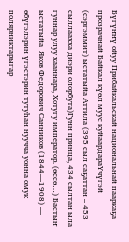Бүгүҥҥү ойуу Прибайкальскай национальнай пааркаҕа прозрачнай Байкал күөл муус куйаардараҮчүгэй (сэргэммит) ыстатыйа Аттила (395 сыл саҕаттан – 453 сыллаахха диэри олорбута)Гунн принца, 434 сылтан ыла гуннар улуу хааннара, Хотугу император. (өссө…) Бастыҥ ыстатыйа  Яков Федорович Санников (1844—1908) — өбүгэлэрин үгэстэрин тутуһан нуучча уонна омук полярниктарыгар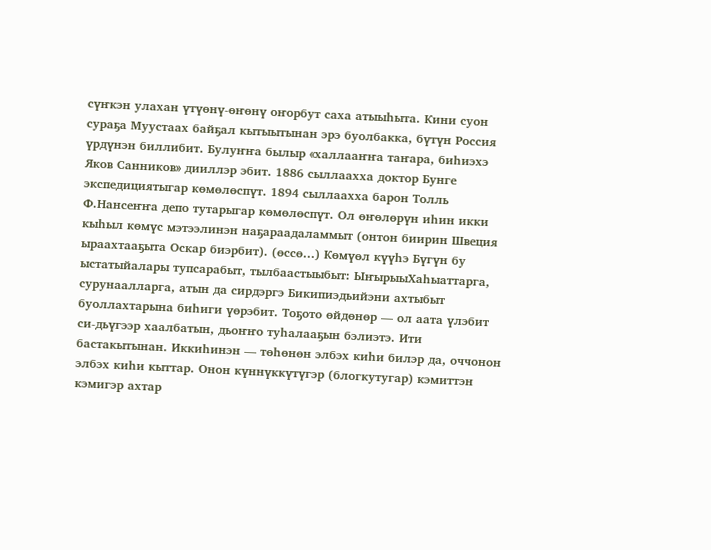сүҥкэн улахан үтүөнү-өҥөнү оҥорбут саха атыыһыта. Кини суон сураҕа Муустаах байҕал кытыытынан эрэ буолбакка, бүтүн Россия үрдүнэн биллибит. Булуҥҥа былыр «халлааҥҥа таҥара, биһиэхэ Яков Санников» дииллэр эбит. 1886 сыллаахха доктор Бунге экспедициятыгар көмөлөспүт. 1894 сыллаахха барон Толль Ф.Нансеҥҥа депо тутарыгар көмөлөспүт. Ол өҥөлөрүн иһин икки кыһыл көмүс мэтээлинэн наҕараадаламмыт (онтон биирин Швеция ыраахтааҕыта Оскар биэрбит). (өссө…) Көмүөл күүһэ Бүгүн бу ыстатыйалары тупсарабыт, тылбаастыыбыт: ЫҥырыыХаһыаттарга, сурунаалларга, атын да сирдэргэ Бикипиэдьийэни ахтыбыт буоллахтарына биһиги үөрэбит. Тоҕото өйдөнөр — ол аата үлэбит си-дьүгээр хаалбатын, дьоҥҥо туһалааҕын бэлиэтэ. Ити бастакытынан. Иккиһинэн — төһөнөн элбэх киһи билэр да, оччонон элбэх киһи кыттар. Онон күннүккүтүгэр (блогкутугар) кэмиттэн кэмигэр ахтар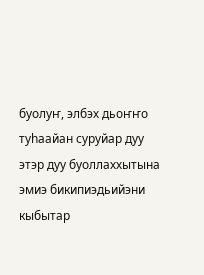буолуҥ, элбэх дьоҥҥо туһаайан суруйар дуу этэр дуу буоллаххытына эмиэ бикипиэдьийэни кыбытар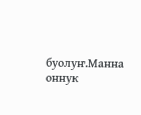буолуҥ.Манна оннук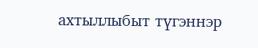ахтыллыбыт түгэннэр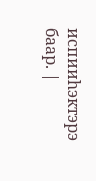испииһэктэрэ баар. |